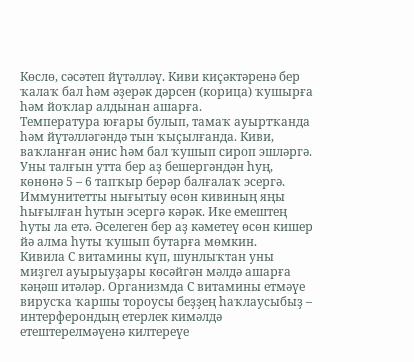Көслө, сәсәтеп йүтәлләү. Киви киҫәктәренә бер ҡалаҡ бал һәм әҙерәк дәрсен (корица) ҡушырға һәм йоҡлар алдынан ашарға.
Температура юғары булып, тамаҡ ауыртҡанда һәм йүтәлләгәндә тын ҡыҫылғанда. Киви, ваҡланған әнис һәм бал ҡушып сироп эшләргә. Уны талғын утта бер аҙ бешергәндән һуң, көнөнә 5 – 6 тапҡыр берәр балғалаҡ эсергә.
Иммунитетты нығытыу өсөн кивиның яңы һығылған һутын эсергә кәрәк. Ике емештең һуты ла етә. Әселеген бер аҙ кәметеү өсөн кишер йә алма һуты ҡушып бутарға мөмкин.
Кивила С витамины күп, шунлыҡтан уны миҙгел ауырыуҙары көсәйгән мәлдә ашарға кәңәш итәләр. Организмда С витамины етмәүе вирусҡа ҡаршы тороусы беҙҙең һаҡлаусыбыҙ – интерферондың етерлек кимәлдә етештерелмәүенә килтереүе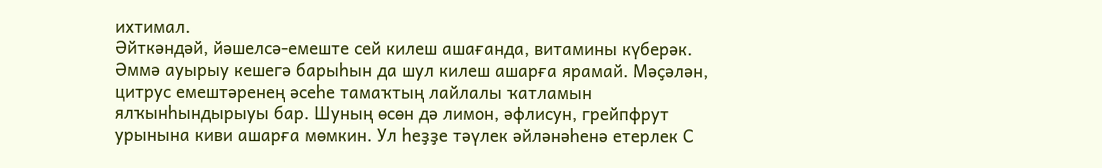ихтимал.
Әйткәндәй, йәшелсә-емеште сей килеш ашағанда, витамины күберәк. Әммә ауырыу кешегә барыһын да шул килеш ашарға ярамай. Мәҫәлән, цитрус емештәренең әсеһе тамаҡтың лайлалы ҡатламын ялҡынһындырыуы бар. Шуның өсөн дә лимон, әфлисун, грейпфрут урынына киви ашарға мөмкин. Ул һеҙҙе тәүлек әйләнәһенә етерлек С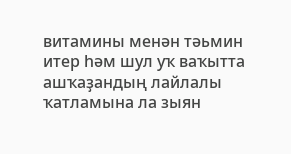витамины менән тәьмин итер һәм шул уҡ ваҡытта ашҡаҙандың лайлалы ҡатламына ла зыян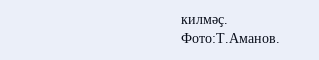килмәҫ.
Фото:Т.Аманов.